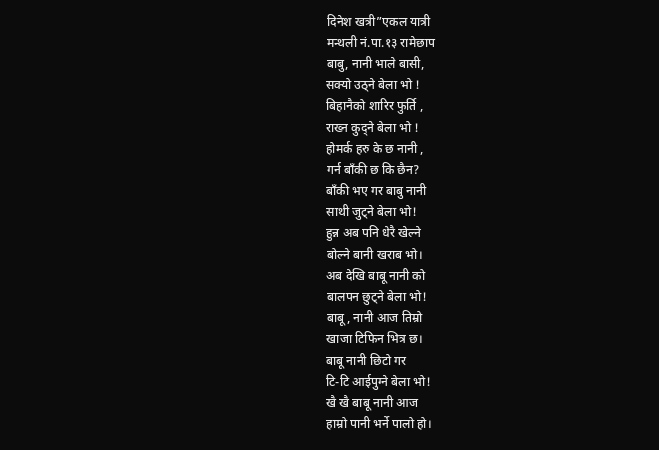दिनेश खत्री”एकल यात्री
मन्थली नं.पा.१३ रामेछाप
बाबु, नानी भाले बासी,
सक्यो उठ्ने बेला भो !
बिहानैको शारिर फुर्ति ,
राख्न कुद्ने बेला भो !
होमर्क हरु के छ नानी ,
गर्न बाँकी छ कि छैन?
बाँकी भए गर बाबु नानी
साथी जुट्ने बेला भो!
हुन्न अब पनि धेरै खेल्ने
बोल्ने बानी खराब भो।
अब देखि बाबू नानी को
बालपन छुट्ने बेला भो!
बाबू, नानी आज तिम्रो
खाजा टिफिन भित्र छ।
बाबू नानी छिटो गर
टि-टि आईपुग्ने बेला भो!
खै खै बाबू नानी आज
हाम्रो पानी भर्ने पालो हो।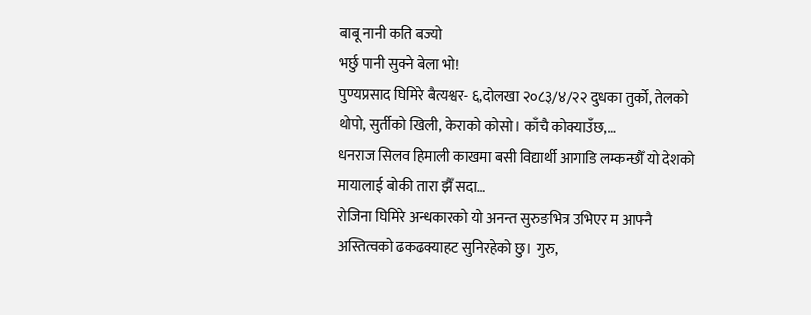बाबू नानी कति बज्यो
भर्छु पानी सुक्ने बेला भो!
पुण्यप्रसाद घिमिरे बैत्यश्वर- ६,दोलखा २०८३/४/२२ दुधका तुर्को, तेलको थोपो, सुर्तीको खिली, केराको कोसो। काँचै कोक्याउँछ,…
धनराज सिलव हिमाली काखमा बसी विद्यार्थी आगाडि लम्कन्छौँ यो देशको मायालाई बोकी तारा झैँ सदा…
रोजिना घिमिरे अन्धकारको यो अनन्त सुरुङभित्र उभिएर म आफ्नै अस्तित्वको ढकढक्याहट सुनिरहेको छु। गुरु,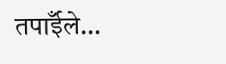तपाईँले…